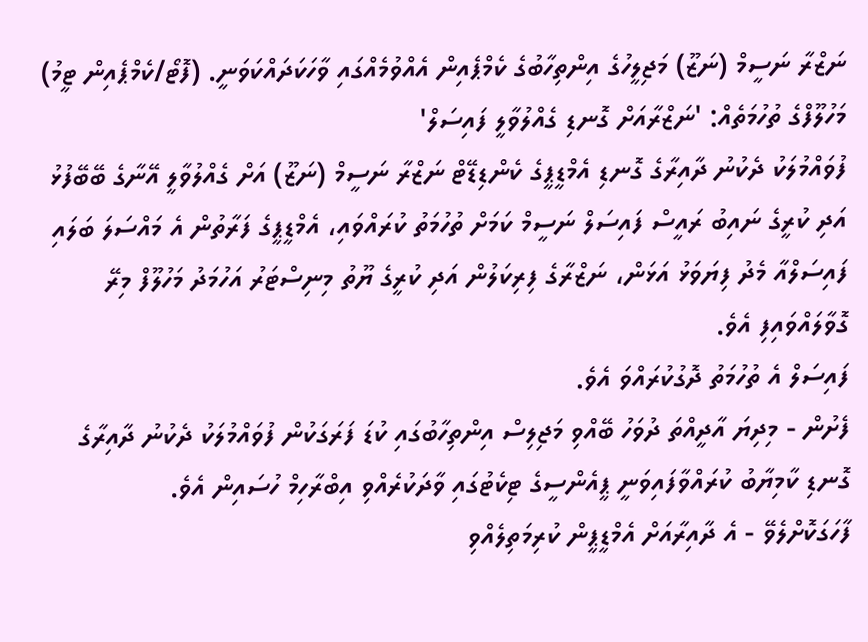ނަޒްރާ ނަސީމް (ނަޒޫ) މަޖިލީހުގެ އިންތިހާބުގެ ކެމްޕެއިން އެއްވުމެއްގައި ވާހަކަދައްކަވަނީ. (ފޮޓޯ/ކެމްޕެއިން ޓީމު)
މަހުލޫފްގެ ތުހުމަތެއް: 'ނަޒްރާއަށް ގޮނޑި ގެއްލުވާލީ ފައިސަލް'
ފުވައްމުލަކު ދެކުނު ދާއިރާގެ ގޮނޑި އެމްޑީޕީގެ ކެންޑިޑޭޓް ނަޒްރާ ނަސީމް (ނަޒޫ) އަށް ގެއްލުވާލީ އޭނާގެ ބޭބޭފުޅު އަދި ކުރީގެ ނައިބު ރައީސް ފައިސަލް ނަސީމް ކަމަށް ތުހުމަތު ކުރައްވައި، އެމްޑީޕީގެ ފަރާތުން އެ މައްސަލަ ބަލައި ފައިސަލްއާ މެދު ފިޔަވަޅު އަޅަން، ނަޒްރާގެ ފިރިކަލުން އަދި ކުރީގެ ޔޫތު މިނިސްޓަރު އަހުމަދު މަހުލޫފް މިރޭ ގޮވާލައްވައިފި އެވެ.
ފައިސަލް އެ ތުހުމަތު ދޮގުކުރައްވަ އެވެ.
ފެށުން - މިދިޔަ އާދީއްތަ ދުވަހު ބޭއްވި މަޖިލިސް އިންތިހާބުގައި ކުޑަ ފަރަގަކުން ފުވައްމުލަކު ދެކުނު ދާއިރާގެ ގޮނޑި ކާމިޔާބު ކުރައްވާފައިވަނީ ޕީއެންސީގެ ޓިކެޓުގައި ވާދަކުރެއްވި އިބްރާހިމް ހުސައިން އެވެ.
ފާހަގަކޮށްލެވޭ - އެ ދާއިރާއަށް އެމްޑީޕީން ކުރިމަތިލެއްވި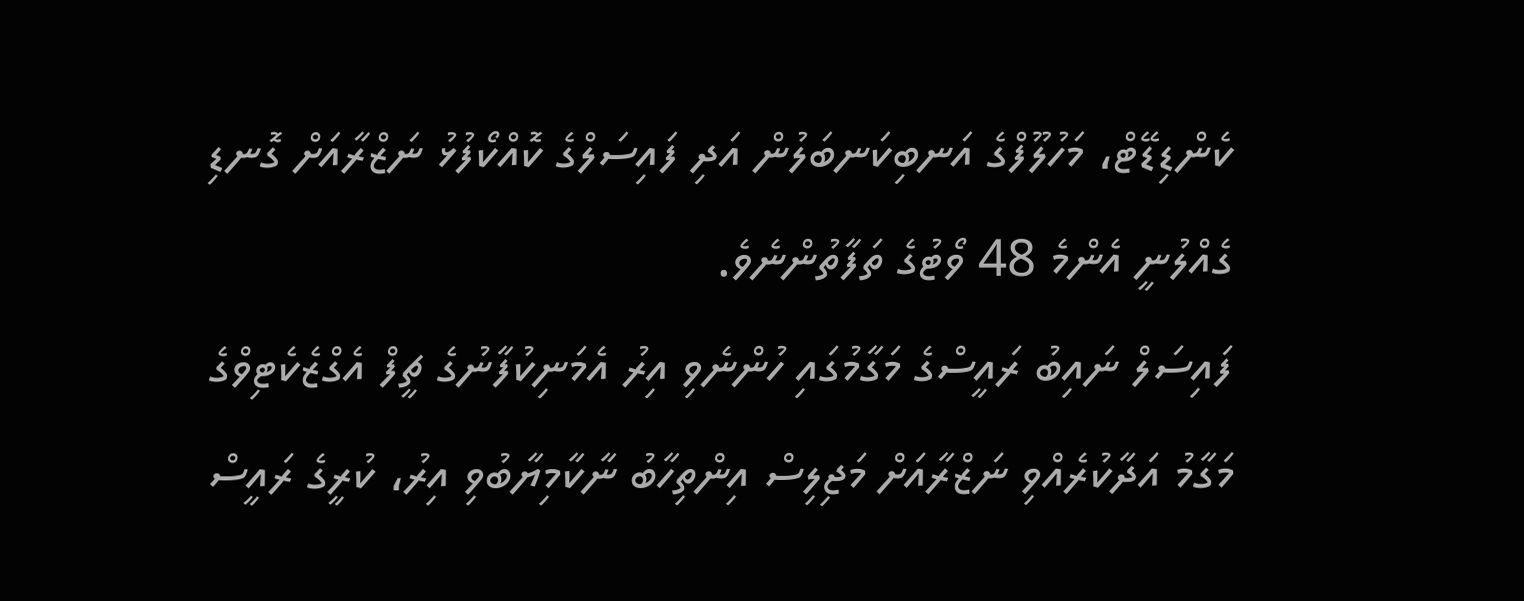ކެންޑިޑޭޓް، މަހުލޫފްގެ އަނބިކަނބަލުން އަދި ފައިސަލްގެ ކޮއްކޯފުޅު ނަޒްރާއަށް ގޮނޑި ގެއްލުނީ އެންމެ 48 ވޯޓުގެ ތަފާތުންނެވެ.
ފައިސަލް ނައިބު ރައީސްގެ މަގާމުގައި ހުންނެވި އިރު އެމަނިކުފާނުގެ ޗީފް އެގްޒެކެޓިވްގެ މަގާމު އަދާކުރެއްވި ނަޒްރާއަށް މަޖިލިސް އިންތިހާބު ނާކާމިޔާބުވި އިރު، ކުރީގެ ރައީސް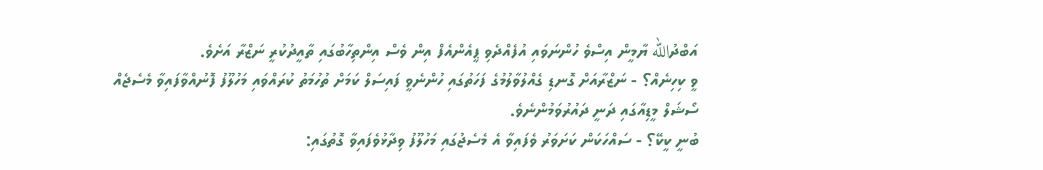އަބްދުالله ޔާމީން އިސްވެ ހުންނަވައި އުފެއްދެވި ޕީއެންއެފް އިން ވެސް އިންތިހާބުގައި ތާއީދުކުރީ ނަޒްރާ އަށެވެ.
ވީ ކިހިނެއް؟ - ނަޒްރާއަށް ގޮނޑި ގެއްލުވާލުމުގެ ފަހަތުގައި ހުންނެވީ ފައިސަލް ކަމަށް ތުހުމަތު ކުރައްވައި މަހުލޫފު ފޮނުއްވާފައިވާ މެސެޖެއް ސޯޝަލް މީޑިއާގައި ދަނީ ދައުރުވަމުންނެވެ.
ބުނީ ކީކޭ؟ - ސައްހަކަން ކަށަވަރު ވެފައިވާ އެ މެސެޖުގައި މަހުލޫފު ވިދާޅުވެފައިވާ ގޮތުގައި: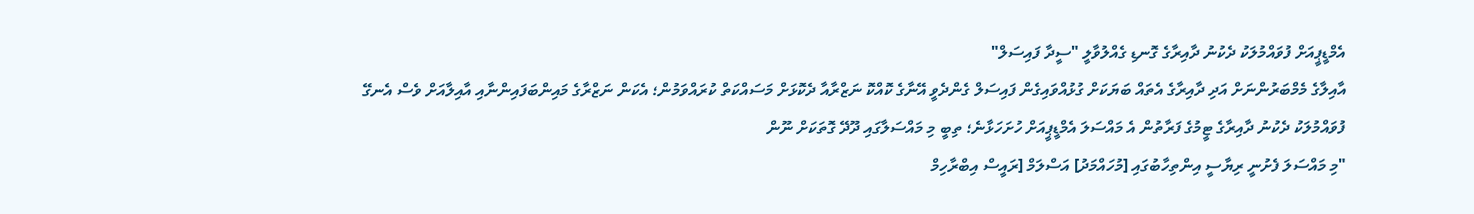އެމްޑީޕީއަށް ފުވައްމުލަކު ދެކުނު ދާއިރާގެ ގޮނޑި ގެއްލުވާލީ "ސީދާ ފައިސަލް"
އާއިލާގެ މެމްބަރުންނަށް އަދި ދާއިރާގެ އެތައް ބަޔަކަށް ގުޅުއްވައިގެން ފައިސަލް ގެންދެވީ އޭނާގެ ކޮއްކޮ ނަޒްރާއާ ދެކޮޅަށް މަސައްކަތް ކުރައްވަމުން؛ އެކަން ނަޒްރާގެ މައިންބަފައިންނާއި އާއިލާއަށް ވެސް އެނގޭ
ފުވައްމުލަކު ދެކުނު ދާއިރާގެ ޓީމުގެ ފަރާތުން އެ މައްސަލަ އެމްޑީޕީއަށް ހުށަހަޅާނެ؛ ތިބީ މި މައްސަލާގައި ދޫދޭ ގޮތަކަށް ނޫން
"މި މައްސަލަ ފެށުނީ ރިޔާސީ އިންތިހާބުގައި [މުހައްމަދު] އަސްލަމް [ރައީސް އިބްރާހިމް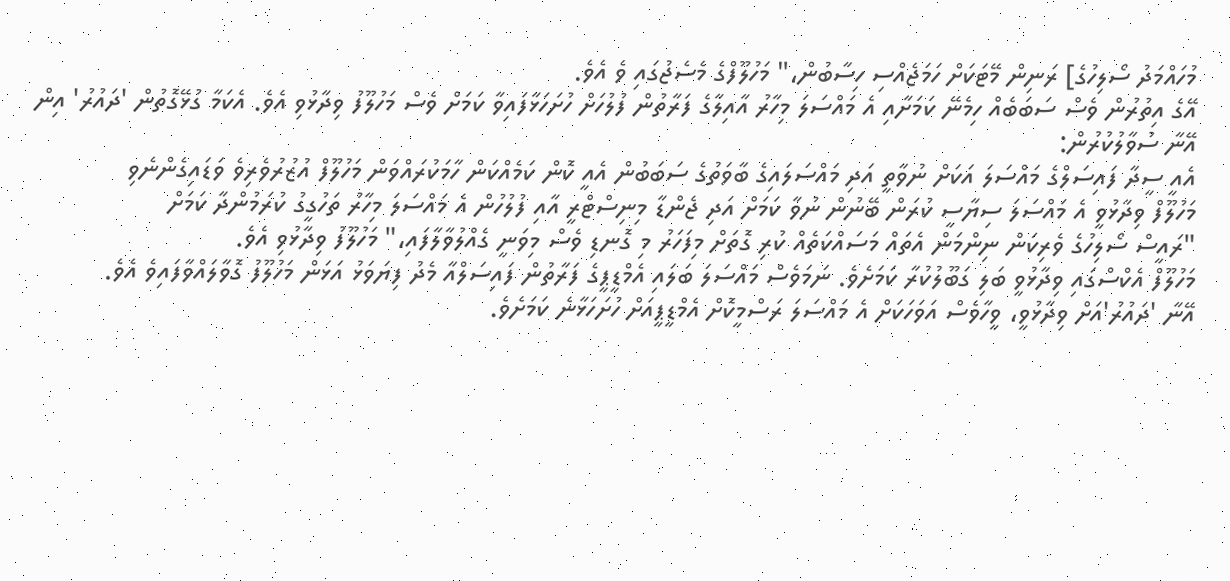މުހައްމަދު ސޯލިހުގެ] ރަނިން މޭޓަކަށް ހަމަޖެއްސި ހިސާބުން،" މަހުލޫފްގެ މެސެޖުގައި ވެ އެވެ.
އޭގެ އިތުރުން ވެސް ސަބަބެއް ހިމެނޭ ކަމަށާއި އެ މައްސަލަ މިހާރު އާއިލާގެ ފަރާތުން ފުލުހަށް ހުށަހަޅާފައިވާ ކަމަށް ވެސް މަހުލޫފު ވިދާޅުވި އެވެ. އެކަމާ ގުޅޭގޮތުން 'ދައުރު' އިން އޭނާ ސުވާލުކުރުން:
އެއީ ސީދާ ފައިސަލްގެ މައްސަލަ އަކަށް ނުވާތީ އަދި މައްސަލައިގެ ބާވަތުގެ ސަބަބުން އެއީ ކޮން ކަމެއްކަން ހާމަކުރައްވަން މަހުލޫފް އުޒުރުވެރިވެ ވަޑައިގެންނެވި
މަހުލޫފް ވިދާޅުވީ އެ މައްސަލަ ސިޔާސީ ކުރަން ބޭނުން ނުވާ ކަމަށް އަދި ޖެންޑާ މިނިސްޓްރީ އާއި ފުލުހުން އެ މައްސަލަ މިހާރު ތަހުގީގު ކުރަމުންދާ ކަމަށް
"ރައީސް ސޯލިހުގެ ވެރިކަން ނިންމަން އެތައް މަސައްކަތެއް ކުރި ގޮތަށް މިފަހަރު މި ގޮނޑި ވެސް މިވަނީ ގެއްލުވާލާފައި،" މަހުލޫފު ވިދާޅުވި އެވެ.
މަހުލޫފް އެކްސްގައި ވިދާޅުވީ ބަލި ގަބޫލުކުރާ ކަމަށެވެ. ނަމަވެސް މައްސަލަ ބަލައި އެމްޑީޕީގެ ފަރާތުން ފައިސަލްއާ މެދު ފިޔަވަޅު އަޅަން މަހުލޫފު ގޮވާލައްވާފައިވެ އެވެ.
އޭނާ 'ދައުރު'އަށް ވިދާޅުވީ، ވީހާވެސް އަވަހަކަށް އެ މައްސަލަ ރަސްމީކޮށް އެމްޑީޕީއަށް ހުށަހަޅާނެ ކަމަށެވެ.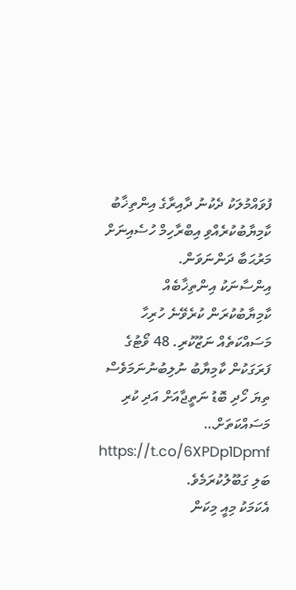ފުވައްމުލަކު ދެކުނު ދާއިރާގެ އިންތިޚާބު ކާމިޔާބުކުރެއްވި އިބްރާހިމް ހުސެއިނަށް މަރުޙަބާ ދަންނަވަން.
އިންސާނަކު އިންތިޚާބެއް ކާމިޔާބުކުރަން ކުރެވޭނެ ހުރިހާ މަސައްކަތެއް ނަޒޫކުރި. 48 ވޯޓުގެ ފަރަގަކުން ކާމިޔާބު ނުލިބުނުނަމަވެސް ތިޔަ ހޯދި ބޮޑު ނަތީޖާއަށް އަދި ކުރި މަސައްކަތަށް… https://t.co/6XPDp1Dpmf
ބަލި ގަބޫލުކުރަމެވެ.
އެކަމަކު މިއީ މިކަން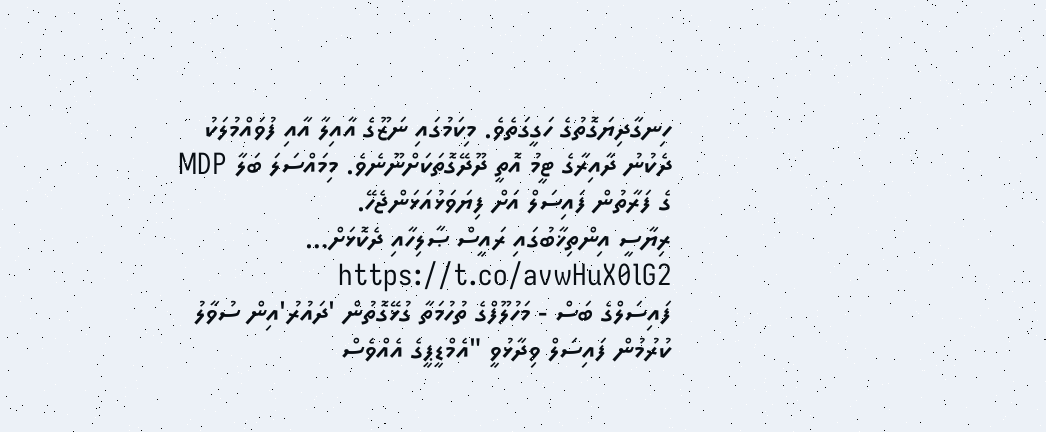ހިނގާދިޔަގޮތުގެ ހަގީގަތެވެ. މިކަމުގައި ނަޒޫގެ އާއިލާ އާއި ފުވައްމުލަކު ދެކުނު ދާއިރާގެ ޓީމު އޮތީ ދޫދޭގޮތަކަށްނޫނެވެ. މިމައްސަލަ ބަލާ MDP ގެ ފަރާތުން ފައިސަލް އަށް ފިޔަވަޅުއަޅަންޖެހޭ.
ރިޔާސީ އިންތިޚާބުގައި ރައީސް ޞާލިހާއި ދެކޮޅަށް… https://t.co/avwHuX0lG2
ފައިސަލްގެ ބަސް - މަހުލޫފްގެ ތުހުމަތާ ގުޅޭގޮތުން 'ދައުރު'އިން ސުވާލު ކުރުމުން ފައިސަލް ވިދާޅުވީ "އެމްޑީޕީގެ އެއްވެސް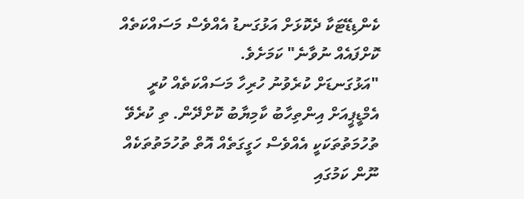ކެންޑިޑޭޓަކާ ދެކޮޅަށް އަޅުގަނޑު އެއްވެސް މަސައްކަތެއް ކޮށްފައެއް ނުވާނެ" ކަމަށެވެ.
"އަޅުގަނޑަށް ކުރެވުނު ހުރިހާ މަސައްކަތެއް ކުރީ އެމްޑީޕީއަށް އިންތިހާބު ކާމިޔާބު ކޮށްދޭން. ތި ކުރެވޭ ތުހުމަތުތަކަކީ އެއްވެސް ހަގީގަތެއް އޮތް ތުހުމަތުތަކެއް ނޫން ކަމުގައި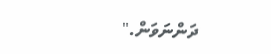ދަންނަވަން."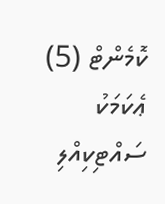ކޮމެންޓް (5)
ޢެކަމަކު
ސައްޓިކިއްލި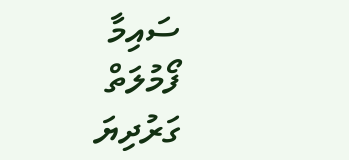ސައިމާ
ފޯމުލަތް
ގަރުދިޔަ